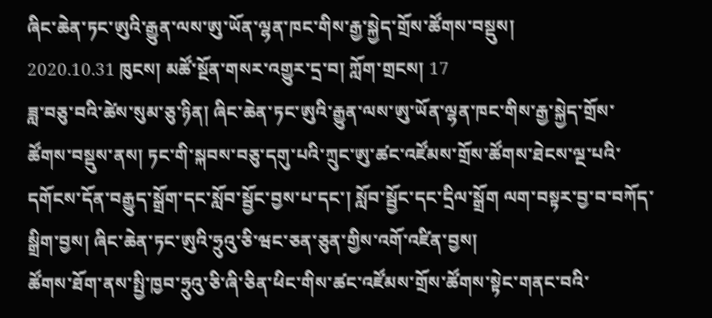ཞིང་ཆེན་ཏང་ཨུའི་རྒྱུན་ལས་ཨུ་ཡོན་ལྷན་ཁང་གིས་རྒྱ་སྐྱེད་གྲོས་ཚོགས་བསྡུས།
2020.10.31 ཁུངས། མཚོ་སྔོན་གསར་འགྱུར་དྲ་བ། ཀློག་གྲངས། 17
ཟླ་བཅུ་བའི་ཚེས་སུམ་ཅུ་ཉིན། ཞིང་ཆེན་ཏང་ཨུའི་རྒྱུན་ལས་ཨུ་ཡོན་ལྷན་ཁང་གིས་རྒྱ་སྐྱེད་གྲོས་ཚོགས་བསྡུས་ནས། ཏང་གི་སྐབས་བཅུ་དགུ་པའི་ཀྲུང་ཨུ་ཚང་འཛོམས་གྲོས་ཚོགས་ཐེངས་ལྔ་པའི་དགོངས་དོན་བརྒྱུད་སྒྲོག་དང་སློབ་སྦྱོང་བྱས་པ་དང་། སློབ་སྦྱོང་དང་དྲིལ་སྒྲོག ལག་བསྟར་བྱ་བ་བཀོད་སྒྲིག་བྱས། ཞིང་ཆེན་ཏང་ཨུའི་ཧྲུའུ་ཅི་ཝང་ཅན་ཅུན་གྱིས་འགོ་འཛིན་བྱས།
ཚོགས་ཐོག་ནས་སྤྱི་ཁྱབ་ཧྲུའུ་ཅི་ཞི་ཅིན་ཕིང་གིས་ཚང་འཛོམས་གྲོས་ཚོགས་སྟེང་གནང་བའི་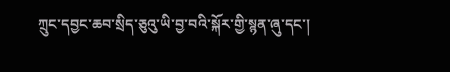ཀྲུང་དབྱང་ཆབ་སྲིད་ཅུའུ་ཡི་བྱ་བའི་སྐོར་གྱི་སྙན་ཞུ་དང་།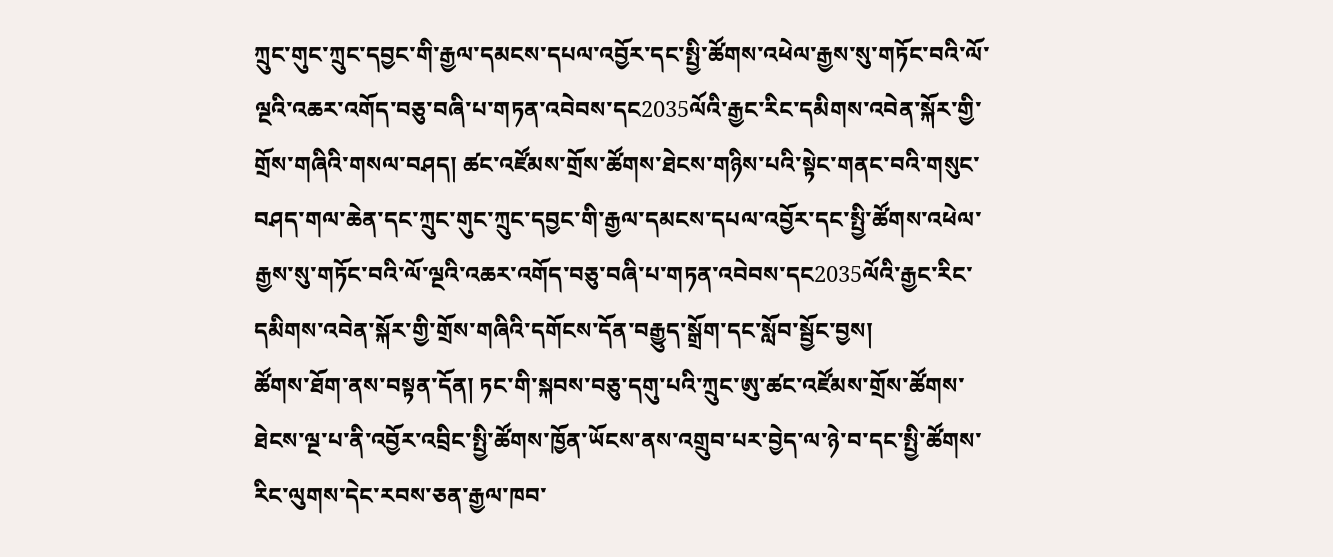ཀྲུང་གུང་ཀྲུང་དབྱང་གི་རྒྱལ་དམངས་དཔལ་འབྱོར་དང་སྤྱི་ཚོགས་འཕེལ་རྒྱས་སུ་གཏོང་བའི་ལོ་ལྔའི་འཆར་འགོད་བཅུ་བཞི་པ་གཏན་འབེབས་དང2035ལོའི་རྒྱང་རིང་དམིགས་འབེན་སྐོར་གྱི་གྲོས་གཞིའི་གསལ་བཤད། ཚང་འཛོམས་གྲོས་ཚོགས་ཐེངས་གཉིས་པའི་སྟེང་གནང་བའི་གསུང་བཤད་གལ་ཆེན་དང་ཀྲུང་གུང་ཀྲུང་དབྱང་གི་རྒྱལ་དམངས་དཔལ་འབྱོར་དང་སྤྱི་ཚོགས་འཕེལ་རྒྱས་སུ་གཏོང་བའི་ལོ་ལྔའི་འཆར་འགོད་བཅུ་བཞི་པ་གཏན་འབེབས་དང2035ལོའི་རྒྱང་རིང་དམིགས་འབེན་སྐོར་གྱི་གྲོས་གཞིའི་དགོངས་དོན་བརྒྱུད་སྒྲོག་དང་སློབ་སྦྱོང་བྱས།
ཚོགས་ཐོག་ནས་བསྟན་དོན། ཏང་གི་སྐབས་བཅུ་དགུ་པའི་ཀྲུང་ཨུ་ཚང་འཛོམས་གྲོས་ཚོགས་ཐེངས་ལྔ་པ་ནི་འབྱོར་འབྲིང་སྤྱི་ཚོགས་ཁྱོན་ཡོངས་ནས་འགྲུབ་པར་བྱེད་ལ་ཉེ་བ་དང་སྤྱི་ཚོགས་རིང་ལུགས་དེང་རབས་ཅན་རྒྱལ་ཁབ་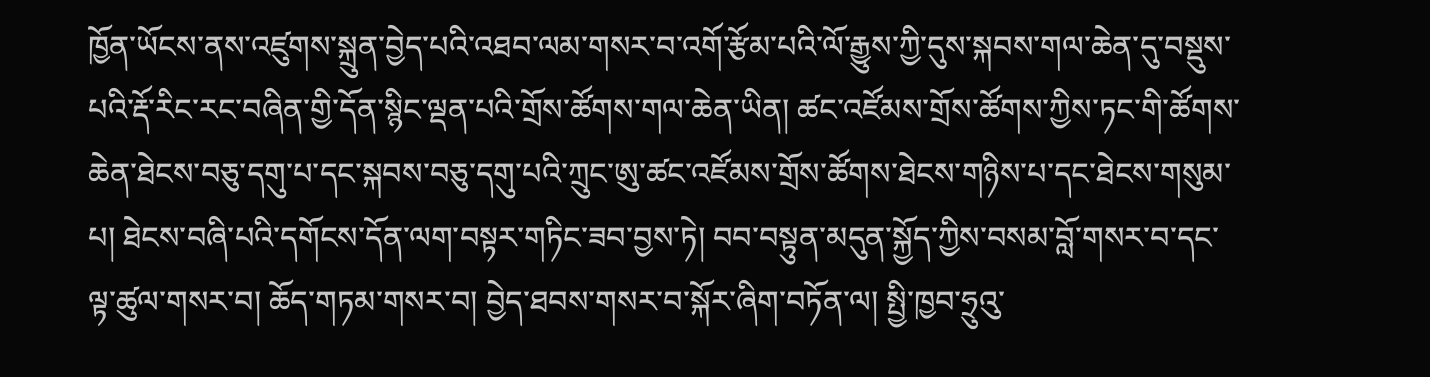ཁྱོན་ཡོངས་ནས་འཛུགས་སྐྲུན་བྱེད་པའི་འཐབ་ལམ་གསར་བ་འགོ་རྩོམ་པའི་ལོ་རྒྱུས་ཀྱི་དུས་སྐབས་གལ་ཆེན་དུ་བསྡུས་པའི་རྡོ་རིང་རང་བཞིན་གྱི་དོན་སྙིང་ལྡན་པའི་གྲོས་ཚོགས་གལ་ཆེན་ཡིན། ཚང་འཛོམས་གྲོས་ཚོགས་ཀྱིས་ཏང་གི་ཚོགས་ཆེན་ཐེངས་བཅུ་དགུ་པ་དང་སྐབས་བཅུ་དགུ་པའི་ཀྲུང་ཨུ་ཚང་འཛོམས་གྲོས་ཚོགས་ཐེངས་གཉིས་པ་དང་ཐེངས་གསུམ་པ། ཐེངས་བཞི་པའི་དགོངས་དོན་ལག་བསྟར་གཏིང་ཟབ་བྱས་ཏེ། བབ་བསྟུན་མདུན་སྐྱོད་ཀྱིས་བསམ་བློ་གསར་བ་དང་ལྟ་ཚུལ་གསར་བ། ཆོད་གཏམ་གསར་བ། བྱེད་ཐབས་གསར་བ་སྐོར་ཞིག་བཏོན་ལ། སྤྱི་ཁྱབ་ཧྲུའུ་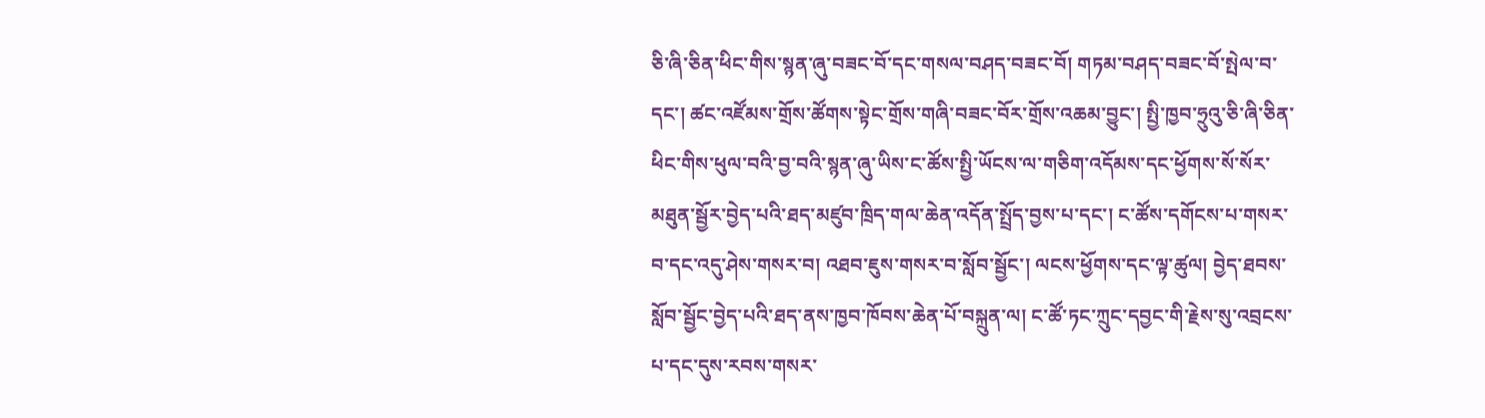ཅི་ཞི་ཅིན་ཕིང་གིས་སྙན་ཞུ་བཟང་བོ་དང་གསལ་བཤད་བཟང་བོ། གཏམ་བཤད་བཟང་བོ་སྤེལ་བ་དང་། ཚང་འཛོམས་གྲོས་ཚོགས་སྟེང་གྲོས་གཞི་བཟང་བོར་གྲོས་འཆམ་བྱུང་། སྤྱི་ཁྱབ་ཧྲུའུ་ཅི་ཞི་ཅིན་ཕིང་གིས་ཕུལ་བའི་བྱ་བའི་སྙན་ཞུ་ཡིས་ང་ཚོས་སྤྱི་ཡོངས་ལ་གཅིག་འདོམས་དང་ཕྱོགས་སོ་སོར་མཐུན་སྦྱོར་བྱེད་པའི་ཐད་མཛུབ་ཁྲིད་གལ་ཆེན་འདོན་སྤྲོད་བྱས་པ་དང་། ང་ཚོས་དགོངས་པ་གསར་བ་དང་འདུ་ཤེས་གསར་བ། འཐབ་ཇུས་གསར་བ་སློབ་སྦྱོང་། ལངས་ཕྱོགས་དང་ལྟ་ཚུལ། བྱེད་ཐབས་སློབ་སྦྱོང་བྱེད་པའི་ཐད་ནས་ཁྱབ་ཁོབས་ཆེན་པོ་བསྐྲུན་ལ། ང་ཚོ་ཏང་ཀྲུང་དབྱང་གི་རྗེས་སུ་འབྲངས་པ་དང་དུས་རབས་གསར་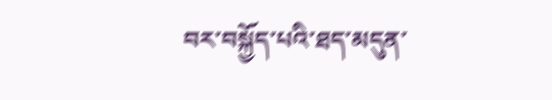བར་བསྐྱོད་པའི་ཐད་མདུན་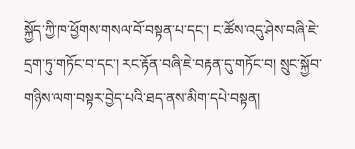སྐྱོད་ཀྱི་ཁ་ཕྱོགས་གསལ་བོ་བསྟན་པ་དང་། ང་ཚོས་འདུ་ཤེས་བཞི་ཇེ་དྲག་ཏུ་གཏོང་བ་དང་། རང་རྟོན་བཞི་ཇེ་བརྟན་དུ་གཏོང་བ། སྲུང་སྐྱོབ་གཉིས་ལག་བསྟར་བྱེད་པའི་ཐད་ནས་མིག་དཔེ་བསྟན།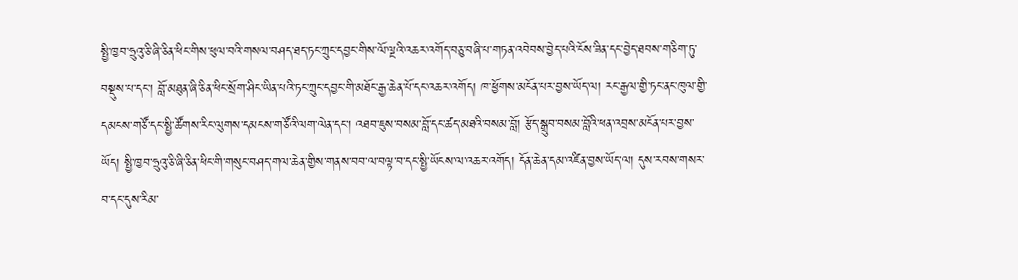སྤྱི་ཁྱབ་ཧྲུའུ་ཅི་ཞི་ཅིན་ཕིང་གིས་ཕུལ་བའི་གསལ་བཤད་ཐད་ཏང་ཀྲུང་དབྱང་གིས་ལོ་ལྔའི་འཆར་འགོད་བཅུ་བཞི་པ་གཏན་འབེབས་བྱེད་པའི་ངོས་ཟིན་དང་བྱེད་ཐབས་གཅིག་ཏུ་བསྡུས་པ་དང་། བློ་མཐུན་ཞི་ཅིན་ཕིང་སྲོག་ཤིང་ཡིན་པའི་ཏང་ཀྲུང་དབྱང་གི་མཐོང་རྒྱ་ཆེན་པོ་དང་འཆར་འགོད། ཁ་ཕྱོགས་མངོན་པར་བྱས་ཡོད་ལ། རང་རྒྱལ་གྱི་ཏང་ནང་ཁུལ་གྱི་དམངས་གཙོ་དང་སྤྱི་ཚོགས་རིང་ལུགས་དམངས་གཙོའི་ལག་ལེན་དང་། འཐབ་ཇུས་བསམ་བློ་དང་ཚད་མཐའི་བསམ་བློ། རྩོད་སྒྲུབ་བསམ་བློའི་ཕན་འབྲས་མངོན་པར་བྱས་ཡོད། སྤྱི་ཁྱབ་ཧྲུའུ་ཅི་ཞི་ཅིན་ཕིང་གི་གསུང་བཤད་གལ་ཆེན་གྱིས་གནས་བབ་ལ་བལྟ་བ་དང་སྤྱི་ཡོངས་ལ་འཆར་འགོད། དོན་ཆེན་དམ་འཛིན་བྱས་ཡོད་ལ། དུས་རབས་གསར་བ་དང་དུས་རིམ་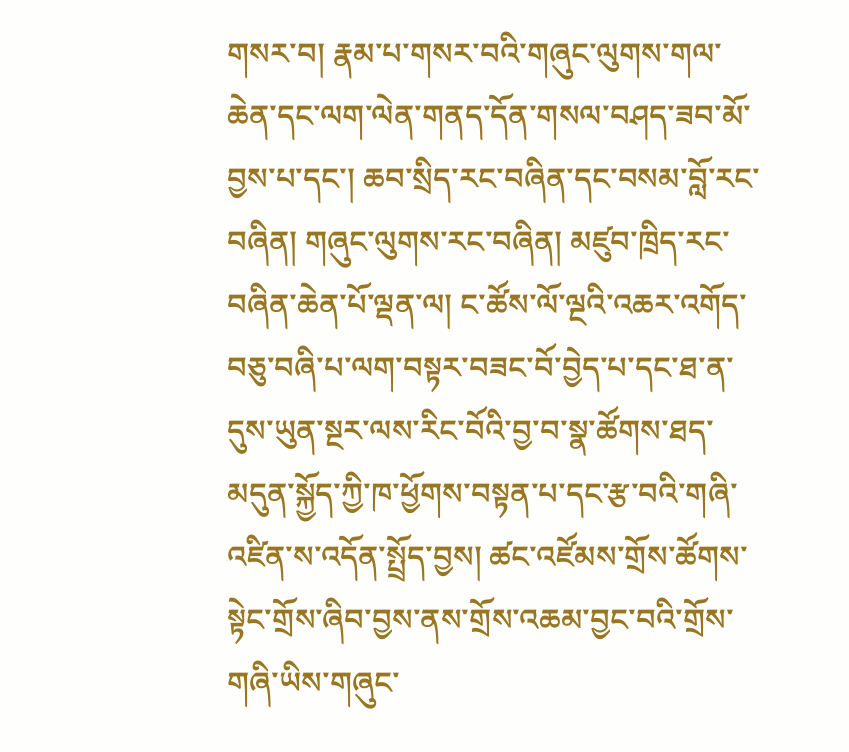གསར་བ། རྣམ་པ་གསར་བའི་གཞུང་ལུགས་གལ་ཆེན་དང་ལག་ལེན་གནད་དོན་གསལ་བཤད་ཟབ་མོ་བྱས་པ་དང་། ཆབ་སྲིད་རང་བཞིན་དང་བསམ་བློ་རང་བཞིན། གཞུང་ལུགས་རང་བཞིན། མཛུབ་ཁྲིད་རང་བཞིན་ཆེན་པོ་ལྡན་ལ། ང་ཚོས་ལོ་ལྔའི་འཆར་འགོད་བཅུ་བཞི་པ་ལག་བསྟར་བཟང་བོ་བྱེད་པ་དང་ཐ་ན་དུས་ཡུན་སྔར་ལས་རིང་བོའི་བྱ་བ་སྣ་ཚོགས་ཐད་མདུན་སྐྱོད་ཀྱི་ཁ་ཕྱོགས་བསྟན་པ་དང་རྩ་བའི་གཞི་འཛིན་ས་འདོན་སྤྲོད་བྱས། ཚང་འཛོམས་གྲོས་ཚོགས་སྟེང་གྲོས་ཞིབ་བྱས་ནས་གྲོས་འཆམ་བྱང་བའི་གྲོས་གཞི་ཡིས་གཞུང་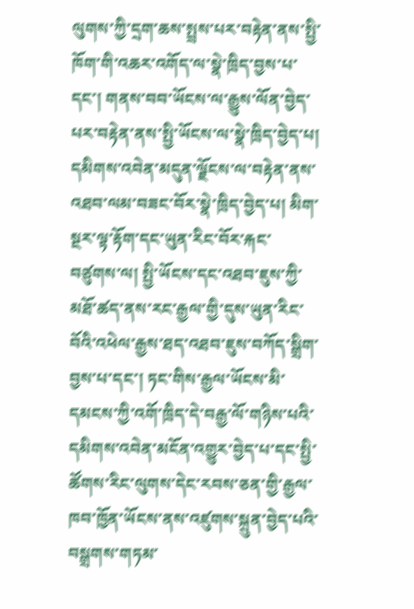ལུགས་ཀྱི་དྲག་ཆས་སྤྲས་པར་བརྟེན་ནས་སྤྱི་ཁོག་གི་འཆར་འགོད་ལ་སྣེ་ཁྲིད་བྱས་པ་དང་། གནས་བབ་ཡོངས་ལ་རྒྱུས་ལོན་བྱེད་པར་བརྟེན་ནས་སྤྱི་ཡོངས་ལ་སྣེ་ཁྲིད་བྱེད་པ། དམིགས་འབེན་མདུན་ལྗོངས་ལ་བརྟེན་ནས་འཐབ་ལམ་བཟང་བོར་སྣེ་ཁྲིད་བྱེད་པ། མིག་སྔར་ལྟ་རྟོག་དང་ཡུན་རིང་བོར་རྐང་བཙུགས་ལ། སྤྱི་ཡོངས་དང་འཐབ་ཇུས་ཀྱི་མཐོ་ཚད་ནས་རང་རྒྱལ་གྱི་དུས་ཡུན་རིང་བོའི་འཕེལ་རྒྱས་ཐད་འཐབ་ཇུས་བཀོད་སྒྲིག་བྱས་པ་དང་། ཏང་གིས་རྒྱལ་ཡོངས་མི་དམངས་ཀྱི་འགོ་ཁྲིད་དེ་བརྒྱ་ལོ་གཉིས་པའི་དམིགས་འབེན་མངོན་འགྱུར་བྱེད་པ་དང་སྤྱི་ཚོགས་རིང་ལུགས་དེང་རབས་ཅན་གྱི་རྒྱལ་ཁབ་ཁྱོན་ཡོངས་ནས་འཛུགས་སྐྲུན་བྱེད་པའི་བསྒྲགས་གཏམ་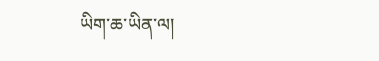ཡིག་ཆ་ཡིན་ལ།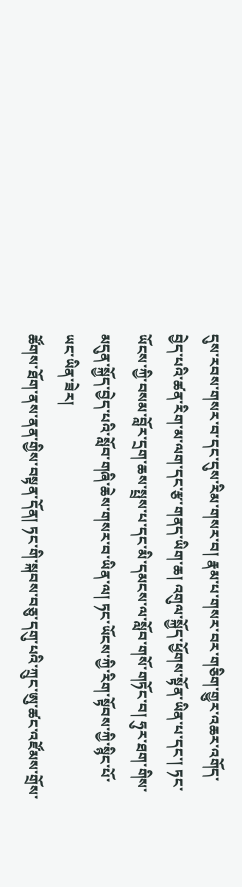དུས་རབས་གསར་བ་དང་དུས་རིམ་གསར་བ། རྣམ་པ་གསར་བར་གཅིག་གྱུར་འཆར་འགོད་བྱེད་པའི་ཚན་རིག་མ་ལག་དང་རྩ་གནད་ཡིག་ཆ། འགུལ་སྐྱོད་ཕྱོགས་སྟོན་ཡིན་པ་དང་། ཏང་ཡོངས་ཀྱི་བསམ་བློར་དྲག་ཆས་སྤྲས་པ་དང་མི་དམངས་ལ་སློབ་གསོ་གཏོང་བ། ཧུར་ཐག་གིས་མདུན་སྐྱོད་བྱེད་པའི་སློབ་གཞི་ཆེས་གསར་བ་ཡིན་ལ། ཏང་ཡོངས་ཀྱི་རིག་སྟོབས་ཀྱི་སྙིང་པོ་ཡང་ཡིན་ཟེར།
ཚོགས་ཐོག་ནས་ནན་གྱིས་བསྟན་དོན། ཏང་གི་སྐབས་བཅུ་དགུ་པའི་ཀྲུང་ཨུ་ཚང་འཛོམས་གྲོས་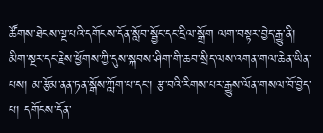ཚོགས་ཐེངས་ལྔ་པའི་དགོངས་དོན་སློབ་སྦྱོང་དང་དྲིལ་སྒྲོག ལག་བསྟར་བྱེད་རྒྱུ་ནི། མིག་སྔར་དང་རྗེས་ཕྱོགས་ཀྱི་དུས་སྐབས་ཤིག་གི་ཆབ་སྲིད་ལས་འགན་གལ་ཆེན་ཡིན་པས། མ་རྩོམ་ནན་ཏན་སྒོས་ཀློག་པ་དང་། རྩ་བའི་རིགས་པར་རྒྱུས་ལོན་གསལ་བོ་བྱེད་པ། དགོངས་དོན་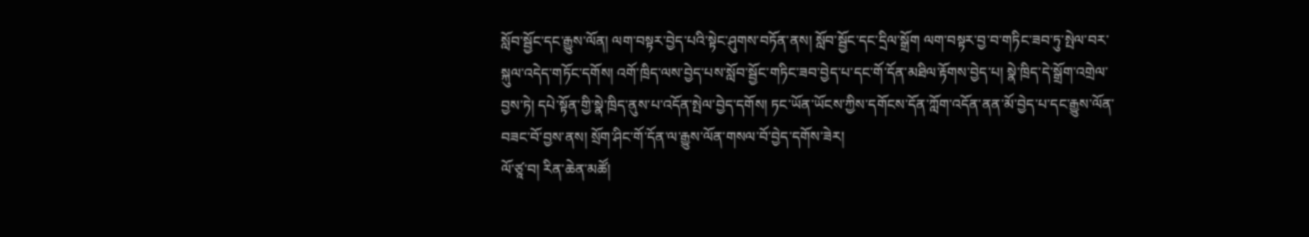སློབ་སྦྱོང་དང་རྒྱུས་ལོན། ལག་བསྟར་བྱེད་པའི་སྟེང་ཤུགས་བཏོན་ནས། སློབ་སྦྱོང་དང་དྲིལ་སྒྲོག ལག་བསྟར་བྱ་བ་གཏིང་ཟབ་ཏུ་སྤེལ་བར་སྐུལ་འདེད་གཏོང་དགོས། འགོ་ཁྲིད་ལས་བྱེད་པས་སློབ་སྦྱོང་གཏིང་ཟབ་བྱེད་པ་དང་གོ་དོན་མཐིལ་རྟོགས་བྱེད་པ། སྣེ་ཁྲིད་དེ་སྒྲོག་འགྲེལ་བྱས་ཏེ། དཔེ་སྟོན་གྱི་སྣེ་ཁྲིད་ནུས་པ་འདོན་སྤེལ་བྱེད་དགོས། ཏང་ཡོན་ཡོངས་ཀྱིས་དགོངས་དོན་ཀློག་འདོན་ནན་མོ་བྱེད་པ་དང་རྒྱུས་ལོན་བཟང་བོ་བྱས་ནས། སྲོག་ཤིང་གོ་དོན་ལ་རྒྱུས་ལོན་གསལ་བོ་བྱེད་དགོས་ཟེར།
ལོ་ཙཱ་བ། རིན་ཆེན་མཚོ།